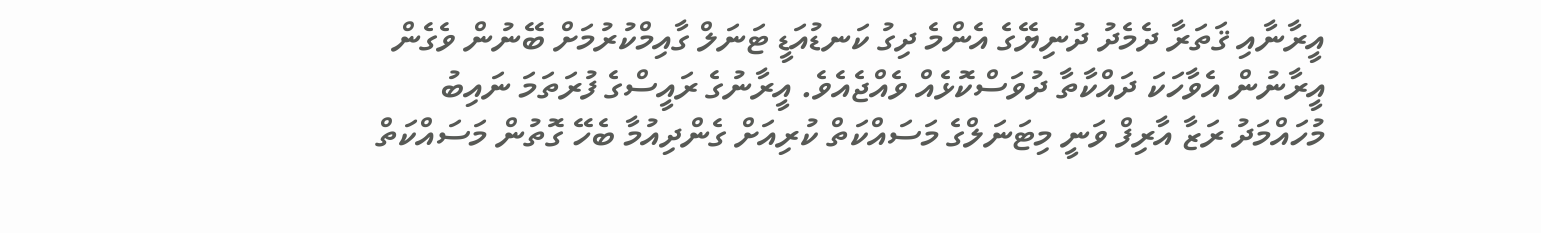އީރާނާއި ޤަތަރާ ދެމެދު ދުނިޔޭގެ އެންމެ ދިގު ކަނޑުއަޑީ ޓަނަލް ގާއިމްކުރުމަށް ބޭނުން ވެގެން އީރާނުން އެވާހަކަ ދައްކާތާ ދުވަސްކޮޅެއް ވެއްޖެއެވެ. އީރާނުގެ ރައީސްގެ ފުރަތަމަ ނައިބު މުހައްމަދު ރަޒާ އާރިފް ވަނީ މިޓަނަލްގެ މަސައްކަތް ކުރިއަށް ގެންދިއުމާ ބެހޭ ގޮތުން މަސައްކަތް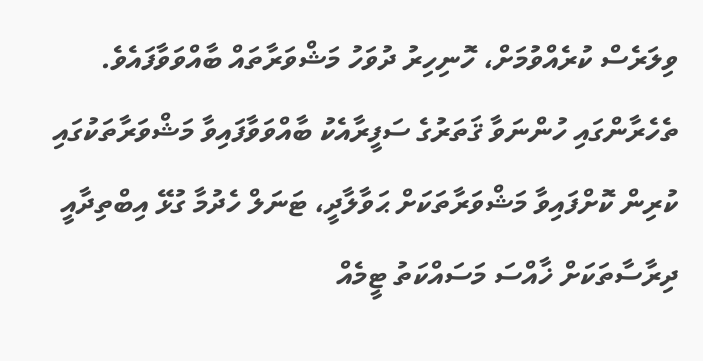ވިލަރެސް ކުރެއްވުމަށް، ހޮނިހިރު ދުވަހު މަޝްވަރާތައް ބާއްވަވާފައެވެ.
ތެހެރާންގައި ހުންނަވާ ޤަތަރުގެ ސަފީރާއެކު ބާއްވަވާފައިވާ މަޝްވަރާތަކުގައި ކުރިން ކޮށްފައިވާ މަޝްވަރާތަކަށް ޙަވާލާދީ، ޓަނަލް ހެދުމާ ގުޅޭ އިބްތިދާއީ ދިރާސާތަކަށް ޚާއްސަ މަސައްކަތު ޓީމެއް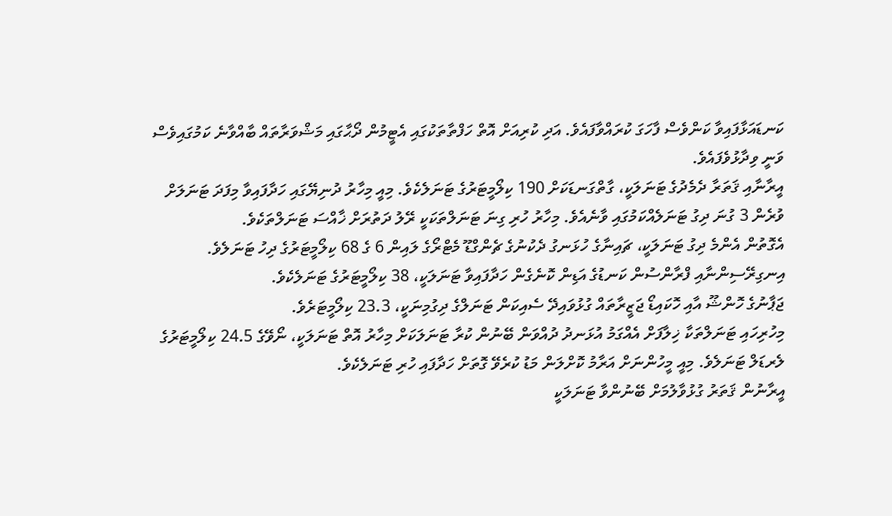ކަނޑައަޅާފައިވާ ކަންވެސް ފާހަގަ ކުރައްވާފައެވެ. އަދި ކުރިއަށް އޮތް ހަފްތާތަކުގައި އެޓީމުން ދޯޙާގައި މަޝްވަރާތައް ބާއްވާނެ ކަމުގައިވެސް ވަނީ ވިދާޅުވެފައެވެ.
އީރާނާއި ޤަތަރާ ދެމެދުގެ ޓަނަލަކީ، ގާތްގަނޑަކަށް 190 ކިލޯމީޓަރުގެ ޓަނަލެކެވެ. މިއީ މިހާރު ދުނިޔޭގައި ހަދާފައިވާ މިފަދަ ޓަނަލަށް ވުރެން 3 ގުނަ ދިގު ޓަނަލެއްކަމުގައި ވާނެއެވެ. މިހާރު ހުރި ގިނަ ޓަނަލްތަކަކީ ރޭލު ދަތުރަށް ޚާއްސަ ޓަނަލްތަކެވެ.
އެގޮތުން އެންމެ ދިގު ޓަނަލަކީ، ޗައިނާގެ ހުޅަނގު ދެކުނުގެ ޗެންގްޑޫ މެޓްރޯގެ ލައިން 6 ގެ 68 ކިލޯމީޓަރުގެ ދިހު ޓަނަލެވެ.
އިނގިރޭސިންނާއި ފްރާންސުން ކަނޑުގެ އަޑިން ކޮނެގެން ހަދާފައިވާ ޓަނަލަކީ، 38 ކިލޯމީޓަރުގެ ޓަނަލެކެވެ.
ޖަޕާނުގެ ހޮންޝޫ އާއި ހޮކައިޑޯ ޖަޒީރާތައް ގުޅުވައިދޭ ސެއިކަން ޓަނަލްގެ ދިގުމިނަކީ، 23.3 ކިލޯމީޓަރެވެ.
މިހުރިހައި ޓަނަލްތަކާ ޚިލާފަށް އެއްގަމު އުޅަނދު ދުއްވަން ބޭނުން ކުރާ ޓަނަލަކަށް މިހާރު އޮތް ޓަނަލަކީ، ނޯވޭގެ 24.5 ކިލޯމީޓަރުގެ ލެރޑަލް ޓަނަލެވެ. މިއީ މީހުންނަށް އަރާމު ކޮށްލަން މަޑު ކުރެވޭ ގޮތަށް ހަދާފައި ހުރި ޓަނަލެކެވެ.
އީރާނުން ޤަތަރު ގުޅުވާލުމަށް ބޭނުންވާ ޓަނަލަކީ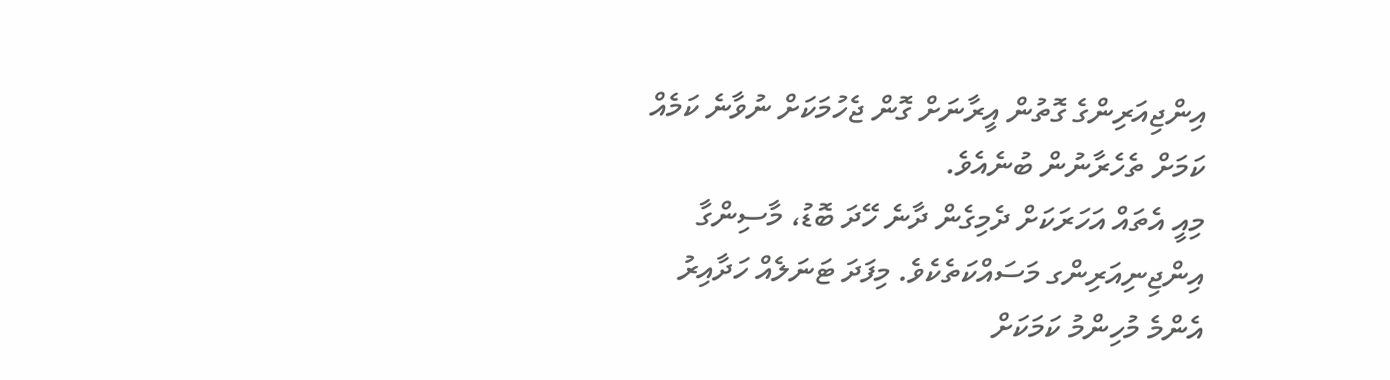އިންޖިއަރިންގެ ގޮތުން އީރާނަށް ގޮން ޖެހުމަކަށް ނުވާނެ ކަމެއް ކަމަށް ތެހެރާނުން ބުނެއެވެ.
މިއީ އެތައް އަހަރަކަށް ދެމިގެން ދާނެ ހޭދަ ބޮޑު، މާސިންގާ އިންޖިނިއަރިންގ މަސައްކަތެކެވެ. މިފަދަ ޓަނަލެއް ހަދާއިރު އެންމެ މުހިންމު ކަމަކަށް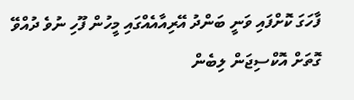ފާހަގަ ކޮށްފައި ވަނީ ބަންދު އޭރިއާއެއްގައި މީހުން ފޫހި ނުވެ ދުއްވޭ ގޮތަށް އޮކްސިޖަން ލިބެން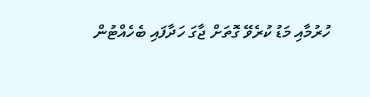ހުރުމާއި މަޑު ކުރެވޭ ގޮތަށް ޖާގަ ހަދާފައި ބެހެއްޓުން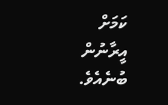ކަމަށް އީރާނުން ބުނެއެވެ.